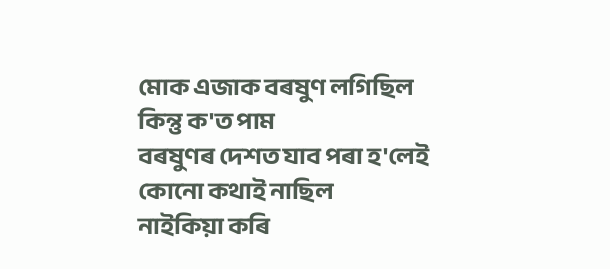মোক এজাক বৰষুণ লগিছিল
কিন্তু ক'ত পাম
বৰষুণৰ দেশত যাব পৰা হ'লেই
কোনো কথাই নাছিল
নাইকিয়া কৰি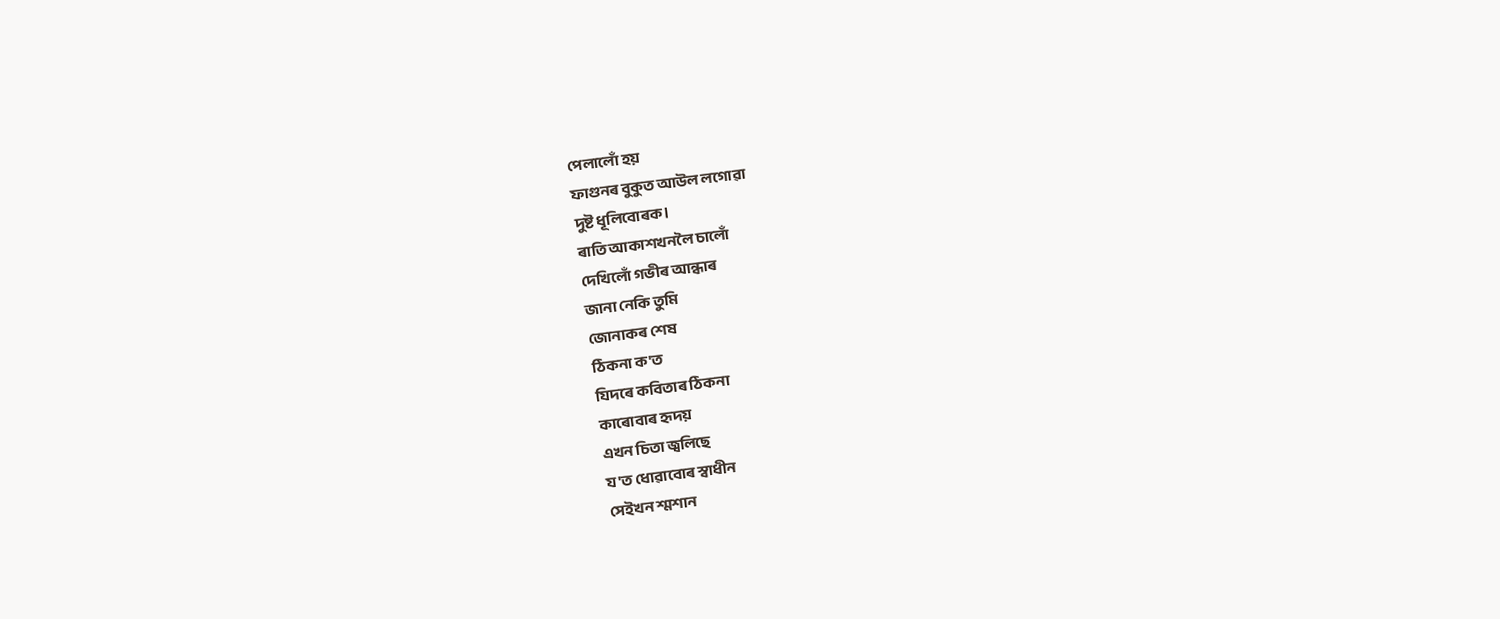পেলালোঁ হয়
ফাগুনৰ বুকুত আউল লগোৱা
দুষ্ট ধূলিবোৰক।
ৰাতি আকাশখনলৈ চালোঁ
দেখিলোঁ গভীৰ আন্ধাৰ
জানা নেকি তুমি
জোনাকৰ শেষ
ঠিকনা ক'ত
যিদৰে কবিতাৰ ঠিকনা
কাৰোবাৰ হৃদয়
এখন চিতা জ্বলিছে
য'ত ধোৱাবোৰ স্বাধীন
সেইখন শ্মশান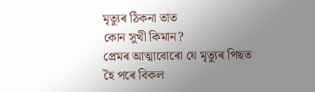মৃত্যুৰ ঠিকনা তাত
কোন সুখী কিমান?
প্ৰেমৰ আত্মাবোৰো যে মৃত্যুৰ পিছত
হৈ পৰে বিকল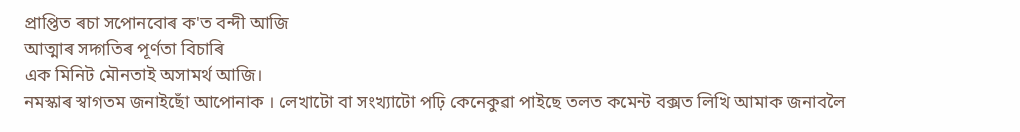প্ৰাপ্তিত ৰচা সপোনবোৰ ক'ত বন্দী আজি
আত্মাৰ সদ্গতিৰ পূৰ্ণতা বিচাৰি
এক মিনিট মৌনতাই অসামৰ্থ আজি।
নমস্কাৰ স্বাগতম জনাইছোঁ আপোনাক । লেখাটো বা সংখ্যাটো পঢ়ি কেনেকুৱা পাইছে তলত কমেন্ট বক্সত লিখি আমাক জনাবলৈ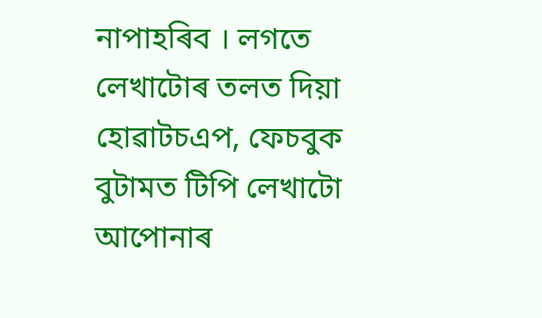নাপাহৰিব । লগতে লেখাটোৰ তলত দিয়া হোৱাটচএপ, ফেচবুক বুটামত টিপি লেখাটো আপোনাৰ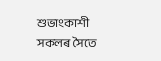শুভাংকাশী সকলৰ সৈতে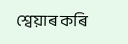শ্বেয়াৰ কৰি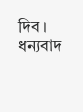দিব । ধন্যবাদ